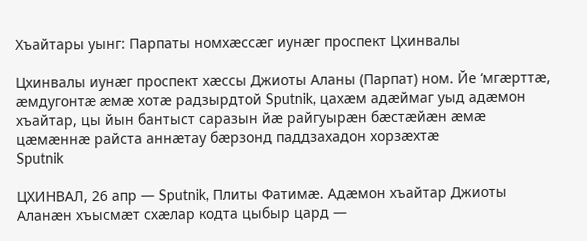Хъайтары уынг: Парпаты номхӕссӕг иунӕг проспект Цхинвалы

Цхинвалы иунæг проспект хæссы Джиоты Аланы (Парпат) ном. Йе ‘мгæрттæ, æмдугонтæ æмæ хотæ радзырдтой Sputnik, цахæм адæймаг уыд адæмон хъайтар, цы йын бантыст саразын йæ райгуырæн бæстæйæн ӕмӕ цæмæннæ райста аннæтау бæрзонд паддзахадон хорзӕхтæ
Sputnik

ЦХИНВАЛ, 26 апр — Sputnik, Плиты Фатимæ. Адӕмон хъайтар Джиоты Аланæн хъысмæт схæлар кодта цыбыр цард —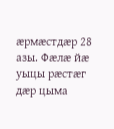ӕрмӕстдӕр 28 азы. Фӕлӕ йӕ уыцы рӕстӕг дӕр цыма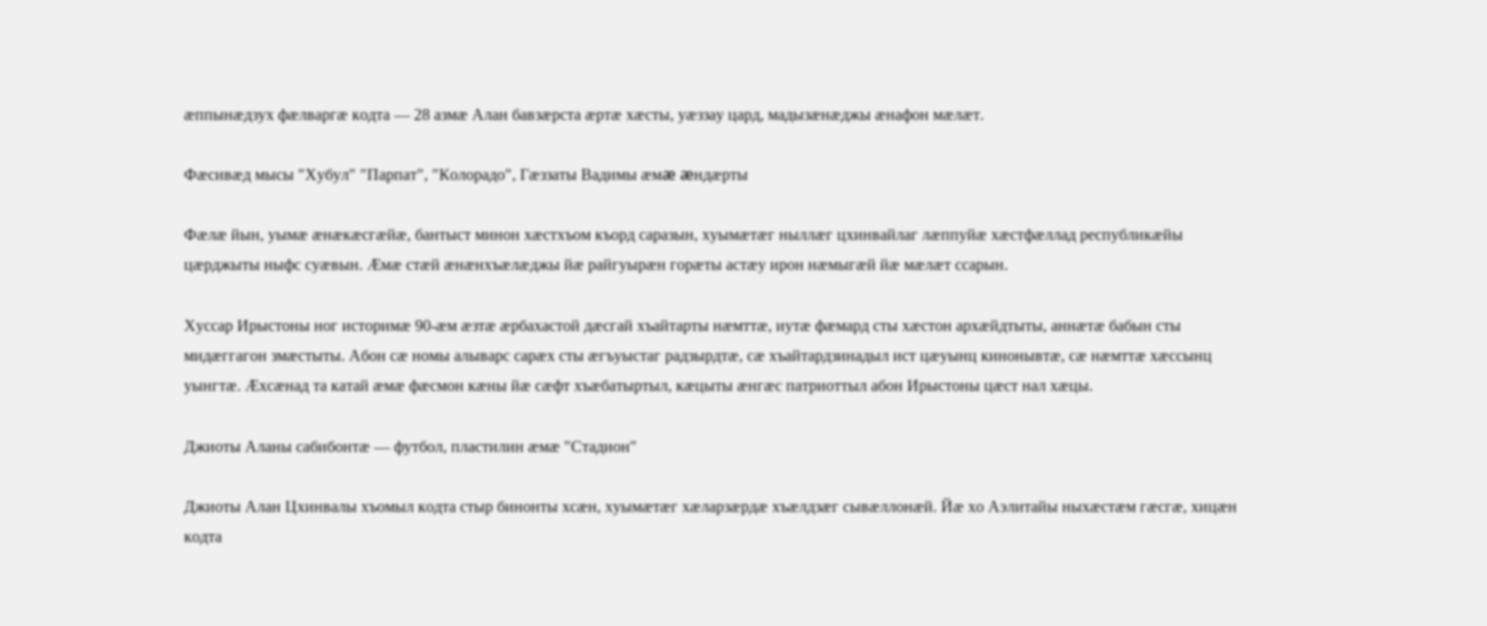ӕппынӕдзух фӕлваргӕ кодта — 28 азмӕ Алан бавзӕрста ӕртӕ хӕсты, уӕззау цард, мадызӕнӕджы ӕнафон мӕлӕт.

Фæсивæд мысы "Хубул" "Парпат", "Колорадо", Гæззаты Вадимы æмæ æндæрты

Фӕлӕ йын, уымӕ ӕнӕкӕсгӕйӕ, бантыст минон хӕстхъом къорд саразын, хуымӕтӕг ныллæг цхинвайлаг лӕппуйӕ хӕстфӕллад республикӕйы цӕрджыты ныфс суӕвын. Ӕмæ стæй æнæнхъæлæджы йæ райгуырæн горæты астæу ирон нæмыгæй йæ мæлæт ссарын.

Хуссар Ирыстоны ног историмæ 90-æм ӕзтӕ æрбахастой дæсгай хъайтарты нæмттæ, иутæ фæмард сты хæстон архӕйдтыты, аннæтӕ бабын сты мидæггагон змæстыты. Абон сæ номы алыварс сарæх сты æгъуыстаг радзырдтæ, сæ хъайтардзинадыл ист цæуынц кинонывтæ, сæ нæмттæ хæссынц уынгтæ. Ӕхсæнад та катай æмæ фæсмон кæны йӕ сæфт хъӕбатыртыл, кæцыты æнгæс патриоттыл абон Ирыстоны цæст нал хæцы.

Джиоты Аланы сабибонтæ — футбол, пластилин æмæ "Стадион"

Джиоты Алан Цхинвалы хъомыл кодта стыр бинонты хсæн, хуымæтæг хæларзæрдæ хъæлдзæг сывæллонæй. Йӕ хо Аэлитайы ныхӕстӕм гӕсгӕ, хицӕн кодта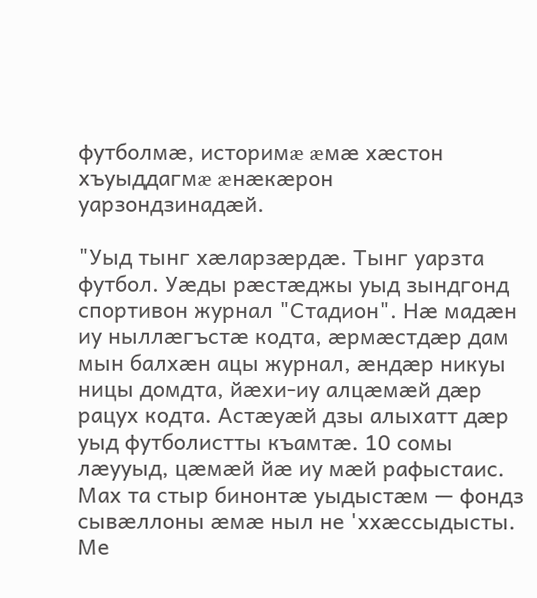футболмæ, историмæ æмæ хæстон хъуыддагмæ æнæкæрон уарзондзинадӕй.

"Уыд тынг хæларзæрдæ. Тынг уарзта футбол. Уæды рæстæджы уыд зындгонд спортивон журнал "Стадион". Нæ мадæн иу ныллæгъстæ кодта, æрмæстдæр дам мын балхæн ацы журнал, æндæр никуы ницы домдта, йæхи-иу алцæмæй дæр рацух кодта. Астæуæй дзы алыхатт дæр уыд футболистты къамтæ. 10 сомы лæууыд, цæмæй йæ иу мæй рафыстаис. Мах та стыр бинонтæ уыдыстæм — фондз сывæллоны æмæ ныл не 'ххӕссыдысты. Ме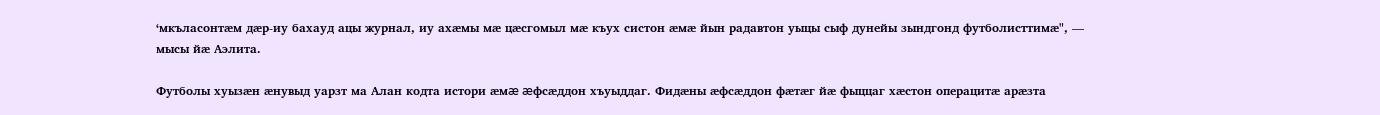‘мкъласонтæм дæр-иу бахауд ацы журнал, иу ахӕмы мæ цæсгомыл мæ къух систон æмæ йын радавтон уыцы сыф дунейы зындгонд футболисттимæ", — мысы йæ Аэлита.

Футболы хуызæн æнувыд уарзт ма Алан кодта истори æмæ æфсæддон хъуыддаг. Фидæны æфсæддон фæтæг йæ фыццаг хæстон операцитæ арæзта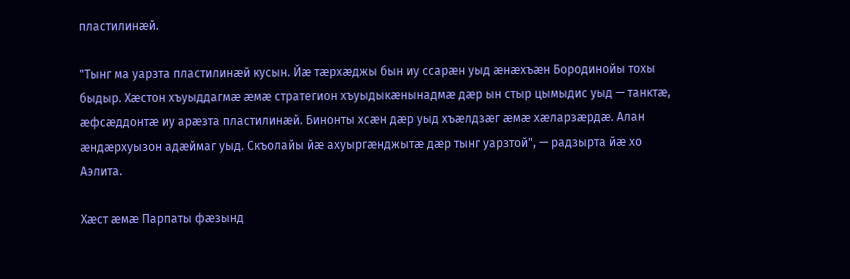пластилинæй.

"Тынг ма уарзта пластилинæй кусын. Йæ тæрхæджы бын иу ссарæн уыд æнæхъæн Бородинойы тохы быдыр. Хæстон хъуыддагмæ æмæ стратегион хъуыдыкæнынадмæ дæр ын стыр цымыдис уыд — танктæ, æфсæддонтæ иу арæзта пластилинæй. Бинонты хсæн дæр уыд хъæлдзæг æмæ хæларзæрдæ. Алан æндæрхуызон адæймаг уыд. Скъолайы йӕ ахуыргæнджытæ дæр тынг уарзтой", — радзырта йæ хо Аэлита.

Хæст æмæ Парпаты фæзынд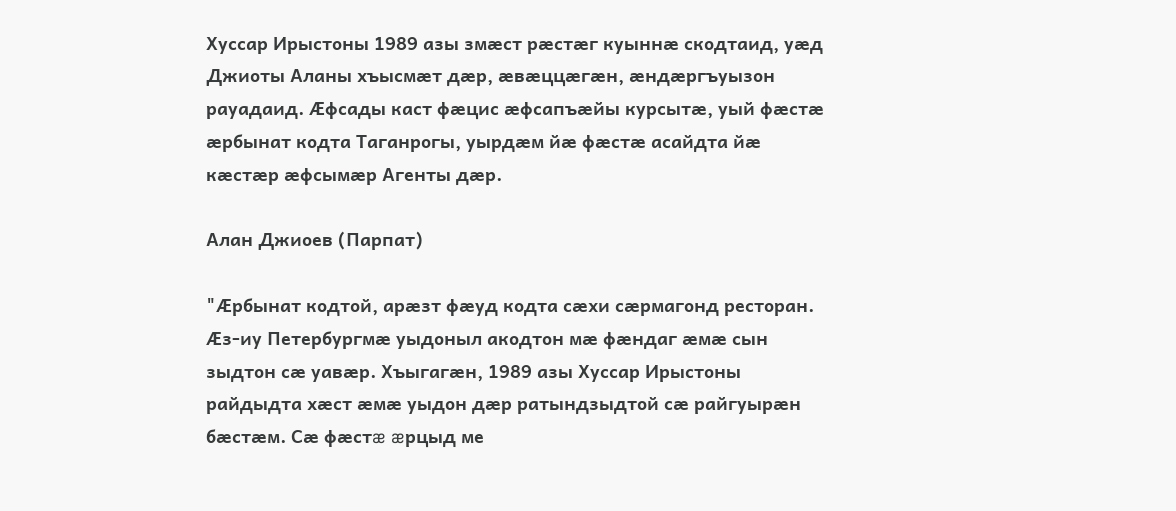Хуссар Ирыстоны 1989 азы змæст рæстæг куыннæ скодтаид, уæд Джиоты Аланы хъысмæт дæр, æвæццæгæн, æндæргъуызон рауадаид. Ӕфсады каст фæцис æфсапъæйы курсытæ, уый фæстæ æрбынат кодта Таганрогы, уырдæм йæ фæстæ асайдта йӕ кæстæр æфсымæр Агенты дæр.

Алан Джиоев (Парпат)

"Ӕрбынат кодтой, арæзт фæуд кодта сæхи сæрмагонд ресторан. Ӕз-иу Петербургмæ уыдоныл акодтон мæ фæндаг æмæ сын зыдтон сæ уавæр. Хъыгагæн, 1989 азы Хуссар Ирыстоны райдыдта хæст æмæ уыдон дӕр ратындзыдтой сæ райгуырæн бæстæм. Сæ фæстæ æрцыд ме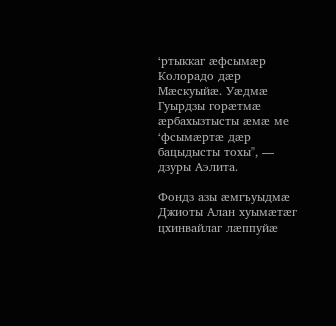‘ртыккаг ӕфсымӕр Колорадо дӕр Мæскуыйæ. Уæдмæ Гуырдзы горæтмæ æрбахызтысты æмæ ме ʻфсымæртӕ дæр бацыдысты тохы", — дзуры Аэлита.

Фондз азы æмгъуыдмæ Джиоты Алан хуымæтæг цхинвайлаг лæппуйæ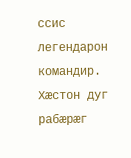ссис легендарон командир. Хæстон дуг рабæрӕг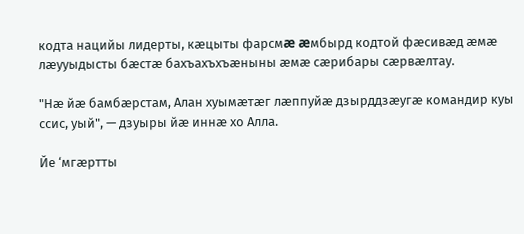кодта нацийы лидерты, кæцыты фарсмæ æмбырд кодтой фæсивæд æмæ лæууыдысты бæстæ бахъахъхъæныны æмæ сæрибары сæрвæлтау.

"Нӕ йӕ бамбӕрстам, Алан хуымӕтӕг лӕппуйӕ дзырддзӕугӕ командир куы ссис, уый", — дзуыры йæ иннæ хо Алла.

Йе ‘мгӕртты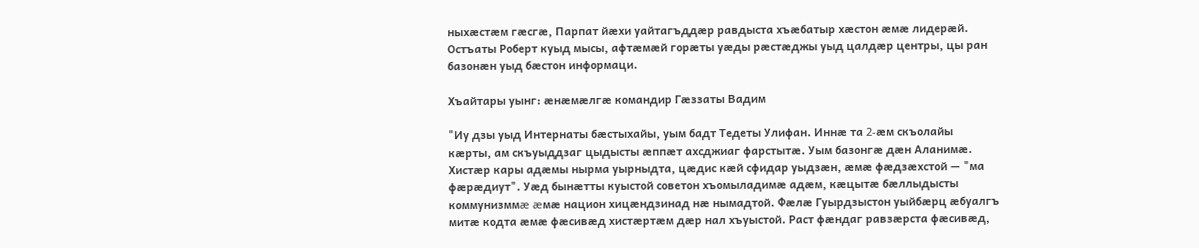ныхӕстӕм гӕсгӕ, Парпат йӕхи уайтагъддӕр равдыста хъӕбатыр хӕстон ӕмӕ лидерӕй. Остъаты Роберт куыд мысы, афтӕмӕй горӕты уæды рæстæджы уыд цалдæр центры, цы ран базонæн уыд бæстон информаци.

Хъайтары уынг: æнæмæлгæ командир Гæззаты Вадим

"Иу дзы уыд Интернаты бæстыхайы, уым бадт Тедеты Улифан. Иннæ та 2-æм скъолайы кæрты, ам скъуыддзаг цыдысты æппæт ахсджиаг фарстытæ. Уым базонгæ дæн Аланимæ. Хистæр кары адæмы нырма уырныдта, цæдис кæй сфидар уыдзæн, æмæ фæдзæхстой — "ма фæрæдиут". Уæд бынæтты куыстой советон хъомыладимæ адæм, кæцытæ бæллыдысты коммунизммæ æмæ национ хицæндзинад нæ нымадтой. Фæлæ Гуырдзыстон уыйбæрц æбуалгъ митӕ кодта æмæ фæсивæд хистæртæм дæр нал хъуыстой. Раст фæндаг равзæрста фæсивæд,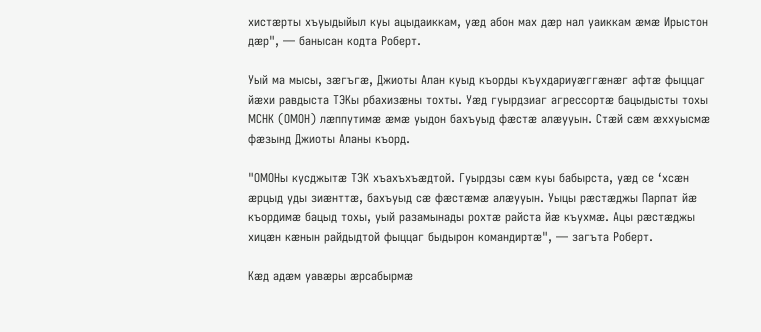хистӕрты хъуыдыйыл куы ацыдаиккам, уæд абон мах дæр нал уаиккам æмæ Ирыстон дæр", — банысан кодта Роберт.

Уый ма мысы, зӕгъгӕ, Джиоты Алан куыд къорды къухдариуæггæнæг афтæ фыццаг йæхи равдыста ТЭКы рбахизæны тохты. Уæд гуырдзиаг агрессортæ бацыдысты тохы МСНК (ОМОН) лӕппутимӕ æмæ уыдон бахъуыд фæстæ алæууын. Стæй сæм æххуысмæ фæзынд Джиоты Аланы къорд.

"ОМОНы кусджытæ ТЭК хъахъхъæдтой. Гуырдзы сӕм куы бабырста, уӕд се ʻхсæн æрцыд уды зиæнттæ, бахъуыд сæ фæстæмæ алæууын. Уыцы рæстæджы Парпат йæ къордимæ бацыд тохы, уый разамынады рохтæ райста йæ къухмæ. Ацы рæстæджы хицæн кæнын райдыдтой фыццаг быдырон командиртæ", — загъта Роберт.

Кӕд адӕм уавӕры ӕрсабырмӕ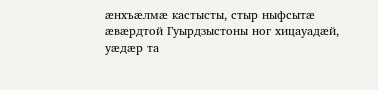ӕнхъӕлмӕ кастысты, стыр ныфсытӕ ӕвӕрдтой Гуырдзыстоны ног хицауадӕй, уӕдӕр та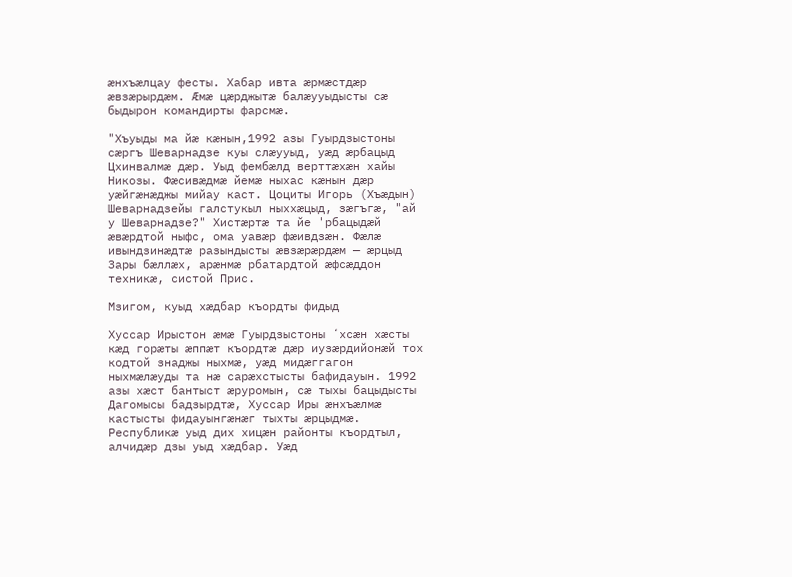ӕнхъӕлцау фесты. Хабар ивта ӕрмӕстдӕр ӕвзӕрырдӕм. Ӕмӕ цӕрджытӕ балӕууыдысты сӕ быдырон командирты фарсмӕ.

"Хъуыды ма йæ кæнын,1992 азы Гуырдзыстоны сæргъ Шеварнадзе куы слæууыд, уæд æрбацыд Цхинвалмæ дæр. Уыд фембæлд верттæхæн хайы Никозы. Фæсивæдмæ йемæ ныхас кæнын дæр уæйгæнæджы мийау каст. Цоциты Игорь (Хъæдын) Шеварнадзейы галстукыл ныххæцыд, зӕгъгӕ, "ай у Шеварнадзе?" Хистæртæ та йе 'рбацыдæй æвæрдтой ныфс, ома уавæр фæивдзæн. Фæлæ ивындзинæдтæ разындысты æвзæрæрдæм — æрцыд Зары бæллæх, арæнмæ рбатардтой æфсæддон техникæ, систой Прис.

Мзигом, куыд хӕдбар къордты фидыд

Хуссар Ирыстон æмæ Гуырдзыстоны ʻхсæн хæсты кæд горæты æппæт къордтæ дӕр иузæрдийонæй тох кодтой знаджы ныхмæ, уæд мидæггагон ныхмæлæуды та нӕ сарӕхстысты бафидауын. 1992 азы хæст бантыст æруромын, сæ тыхы бацыдысты Дагомысы бадзырдтæ, Хуссар Иры æнхъæлмæ кастысты фидауынгæнæг тыхты æрцыдмæ. Республикӕ уыд дих хицæн районты къордтыл, алчидæр дзы уыд хæдбар. Уæд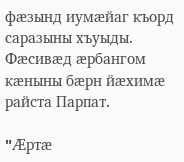фæзынд иумӕйаг къорд саразыны хъуыды. Фæсивæд æрбангом кæныны бæрн йæхимӕ райста Парпат.

"Æртæ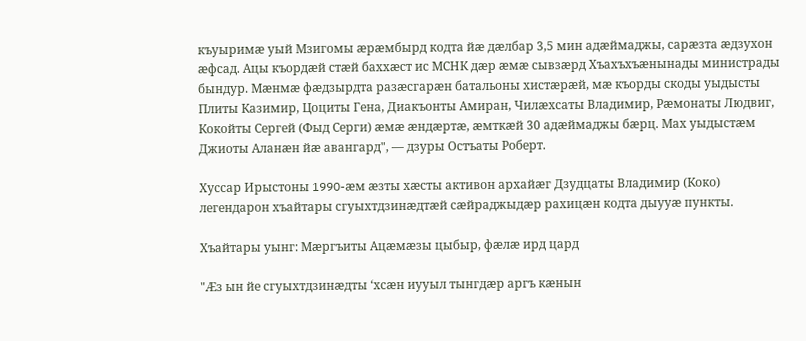къуыримæ уый Мзигомы æрæмбырд кодта йæ дæлбар 3,5 мин адæймаджы, сарæзта æдзухон æфсад. Ацы къордæй стæй баххæст ис МСНК дæр æмæ сывзæрд Хъахъхъæнынады министрады бындур. Мæнмæ фæдзырдта разæсгарæн батальоны хистæрæй, мæ къорды скоды уыдысты Плиты Казимир, Цоциты Гена, Диакъонты Амиран, Чилæхсаты Владимир, Рæмонаты Людвиг, Кокойты Сергей (Фыд Серги) ӕмӕ ӕндӕртӕ, æмткæй 30 адæймаджы бæрц. Мах уыдыстæм Джиоты Аланæн йæ авангард", — дзуры Остъаты Роберт.

Хуссар Ирыстоны 1990-æм æзты хӕсты активон архайæг Дзудцаты Владимир (Коко) легендарон хъайтары сгуыхтдзинæдтæй сӕйраджыдӕр рахицæн кодта дыууæ пункты.

Хъайтары уынг: Мӕргъиты Ацӕмӕзы цыбыр, фӕлӕ ирд цард

"Ӕз ын йе сгуыхтдзинæдты ʻхсæн иууыл тынгдæр аргъ кæнын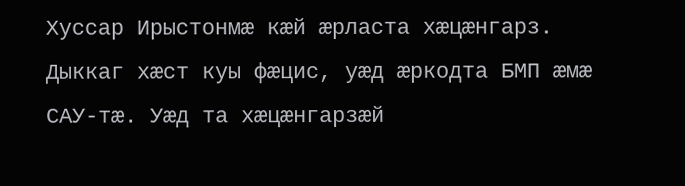Хуссар Ирыстонмæ кæй æрласта хæцæнгарз. Дыккаг хæст куы фæцис, уæд æркодта БМП æмæ САУ-тæ. Уæд та хæцæнгарзæй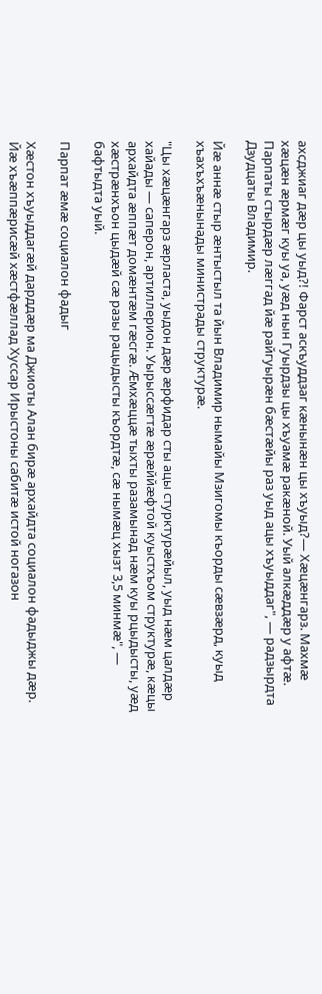ахсджиаг дæр цы уыд?! Фарст аскъуддзаг кæнынæн цы хъуыд?— Хæцæнгарз. Махмæ хæцæн æрмæг куы уа, уæд нын Гуырдзы цы хъуамæ ракæной. Уый алкæддæр у афтæ. Парпаты стырдæр лæггад йæ райгуырæн бæстæйы раз уыд ацы хъуыддаг", — радзырдта Дзудцаты Владимир.

Йæ аннæ стыр ӕнтыстыл та йын Владимир нымайы Мзигомы къорды сæвзæрд, куыд хъахъхъæнынады министрады структурӕ.

"Цы хæцæнгарз ӕрласта, уыдон дæр æрфидар сты ацы стурктурæйыл, уыд нæм цалдæр хайады — саперон, артиллерион. Уырыссӕгтӕ æрæййæфтой куыстхъом структурæ, кæцы архайдта æппæт домæнтæм гæсгæ. Æмхæццæ тыхты разамынад нæм куы рцыдысты, уæд хæстрæнхъон цыдæй сæ разы рацыдысты къордтæ, сæ нымæц хызт 3,5 минмæ", — бафтыдта уый.

Парпат æмæ социалон фадыг

Хæстон хъуыддагæй дарддæр ма Джиоты Алан бирæ архайдта социалон фадыджы дæр. Йæ хъæппæрисæй хæстфæллад Хуссар Ирыстоны сабитæ истой ногазон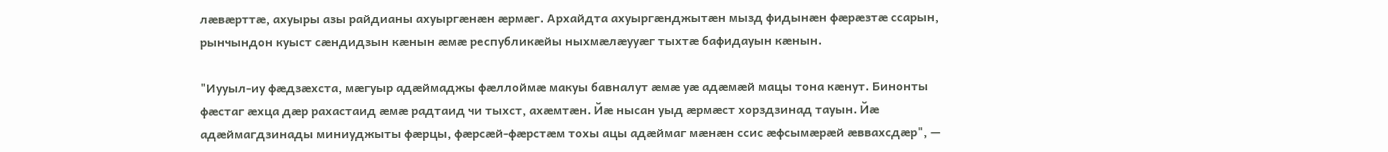лæвæрттæ, ахуыры азы райдианы ахуыргæнæн æрмæг. Архайдта ахуыргæнджытæн мызд фидынæн фæрӕзтæ ссарын, рынчындон куыст сæндидзын кæнын æмæ республикæйы ныхмæлæууæг тыхтæ бафидауын кæнын.

"Иууыл-иу фæдзæхста, мæгуыр адæймаджы фæллоймæ макуы бавналут æмæ уæ адæмæй мацы тона кæнут. Бинонты фæстаг ӕхца дæр рахастаид æмæ радтаид чи тыхст, ахæмтæн. Йæ нысан уыд æрмæст хорздзинад тауын. Йæ адæймагдзинады миниуджыты фӕрцы, фæрсæй-фæрстæм тохы ацы адæймаг мæнæн ссис æфсымæрæй æввахсдæр", —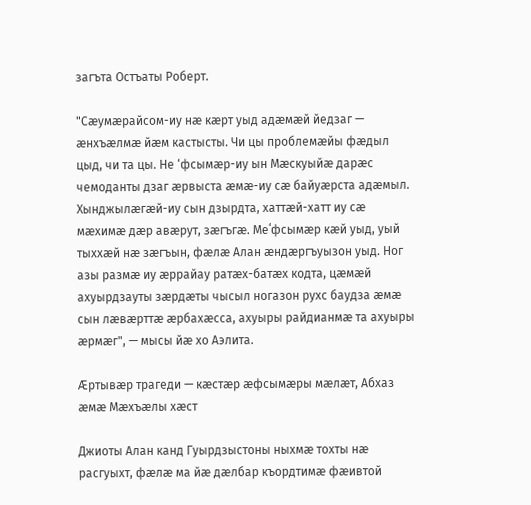загъта Остъаты Роберт.

"Сæумæрайсом-иу нæ кæрт уыд адæмæй йедзаг — æнхъæлмæ йæм кастысты. Чи цы проблемӕйы фæдыл цыд, чи та цы. Не ‘фсымæр-иу ын Мæскуыйæ дарӕс чемоданты дзаг æрвыста æмæ-иу сæ байуӕрста адæмыл. Хынджылæгæй-иу сын дзырдта, хаттæй-хатт иу сæ мæхимæ дæр авæрут, зӕгъгӕ. Меʻфсымæр кæй уыд, уый тыххæй нæ зæгъын, фæлæ Алан æндæргъуызон уыд. Ног азы размæ иу æррайау ратæх-батæх кодта, цæмæй ахуырдзауты зæрдæты чысыл ногазон рухс баудза æмæ сын лæвæрттæ æрбахæсса, ахуыры райдианмæ та ахуыры æрмæг", — мысы йæ хо Аэлита.

Ӕртывæр трагеди — кæстæр æфсымæры мæлæт, Абхаз æмæ Мæхъæлы хæст

Джиоты Алан канд Гуырдзыстоны ныхмæ тохты нæ расгуыхт, фæлæ ма йæ дæлбар къордтимæ фæивтой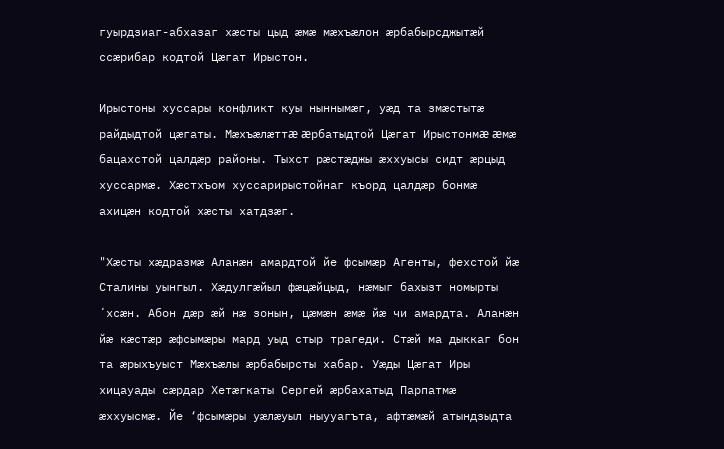гуырдзиаг-абхазаг хæсты цыд æмæ мæхъæлон æрбабырсджытæй ссæрибар кодтой Цæгат Ирыстон.

Ирыстоны хуссары конфликт куы ныннымæг, уæд та змæстытæ райдыдтой цæгаты. Мæхъæлӕттæ æрбатыдтой Цæгат Ирыстонмæ æмæ бацахстой цалдæр районы. Тыхст рæстæджы æххуысы сидт æрцыд хуссармæ. Хæстхъом хуссарирыстойнаг къорд цалдæр бонмæ ахицæн кодтой хæсты хатдзæг.

"Хæсты хæдразмæ Аланæн амардтой йе фсымæр Агенты, фехстой йæ Сталины уынгыл. Хæдулгæйыл фæцæйцыд, нæмыг бахызт номырты ʻхсæн. Абон дæр æй нæ зонын, цæмæн æмæ йæ чи амардта. Аланæн йæ кæстæр æфсымæры мард уыд стыр трагеди. Стæй ма дыккаг бон та æрыхъуыст Мæхъæлы æрбабырсты хабар. Уæды Цæгат Иры хицауады сæрдар Хетæгкаты Сергей æрбахатыд Парпатмæ æххуысмæ. Йе ‘фсымæры уæлæуыл ныууагъта, афтæмæй атындзыдта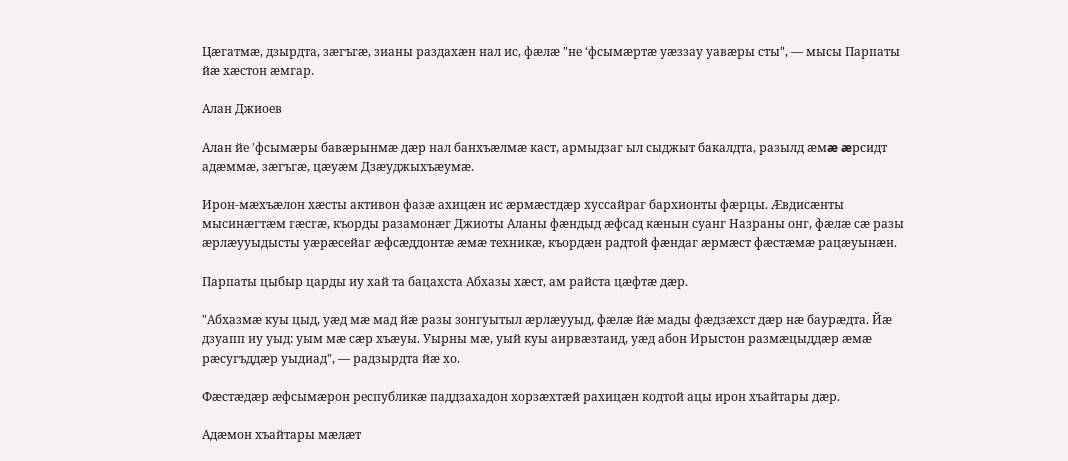Цæгатмӕ, дзырдта, зӕгъгӕ, зианы раздахæн нал ис, фæлæ "не ʻфсымæртæ уæззау уавæры сты", — мысы Парпаты йæ хæстон æмгар.

Алан Джиоев

Алан йе 'фсымæры бавæрынмæ дæр нал банхъæлмæ каст, армыдзаг ыл сыджыт бакалдта, разылд æмæ æрсидт адæммæ, зӕгъгӕ, цæуæм Дзæуджыхъæумæ.

Ирон-мæхъæлон хæсты активон фазæ ахицæн ис ӕрмӕстдӕр хуссайраг бархионты фӕрцы. Æвдисæнты мысинæгтæм гæсгæ, къорды разамонæг Джиоты Аланы фæндыд æфсад кæнын суанг Назраны онг, фæлæ сæ разы æрлæууыдысты уæрæсейаг æфсæддонтæ ӕмæ техникæ, къордæн радтой фæндаг æрмæст фæстæмæ рацæуынæн.

Парпаты цыбыр царды иу хай та бацахста Абхазы хæст, ам райста цæфтæ дæр.

"Абхазмæ куы цыд, уæд мæ мад йæ разы зонгуытыл æрлæууыд, фæлæ йӕ мады фæдзæхст дæр нæ баурæдта. Йæ дзуапп иу уыд: уым мæ сæр хъæуы. Уырны мæ, уый куы аирвæзтаид, уæд абон Ирыстон размæцыддæр ӕмæ рæсугъддæр уыдиад", — радзырдта йæ хо.

Фæстæдæр æфсымæрон республикæ паддзахадон хорзæхтæй рахицæн кодтой ацы ирон хъайтары дæр.

Адæмон хъайтары мæлæт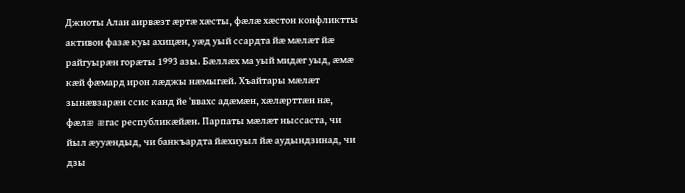Джиоты Алан аирвæзт æртæ хæсты, фæлæ хæстон конфликтты активон фазæ куы ахицæн, уæд уый ссардта йæ мæлæт йæ райгуырæн горæты 1993 азы. Бæллæх ма уый мидæг уыд, æмæ кӕй фæмард ирон лæджы нæмыгæй. Хъайтары мæлæт зынæвзарæн ссис канд йе ʻввахс адæмæн, хæлæрттæн нæ, фæлæ æгас республикæйæн. Парпаты мæлæт ныссаста, чи йыл æууæндыд, чи банкъардта йæхиуыл йæ аудындзинад, чи дзы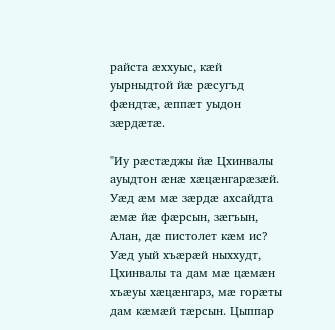райста æххуыс, кæй уырныдтой йæ рæсугъд фæндтæ, ӕппӕт уыдон зæрдæтæ.

"Иу рæстæджы йæ Цхинвалы ауыдтон æнæ хæцæнгарæзæй. Уæд æм мæ зæрдæ ахсайдта æмæ йæ фæрсын, зӕгъын, Алан, дæ пистолет кæм ис? Уæд уый хъæрæй ныххудт, Цхинвалы та дам мæ цæмæн хъæуы хæцæнгарз, мæ горæты дам кӕмӕй тӕрсын. Цыппар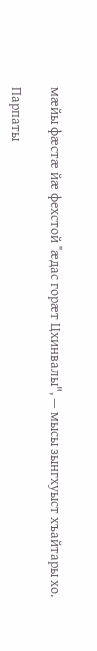мæйы фæстæ йæ фехстой "æдас горæт Цхинвалы", — мысы зынгхуыст хъайтары хо.

Парпаты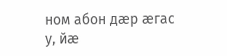ном абон дæр ӕгас у, йæ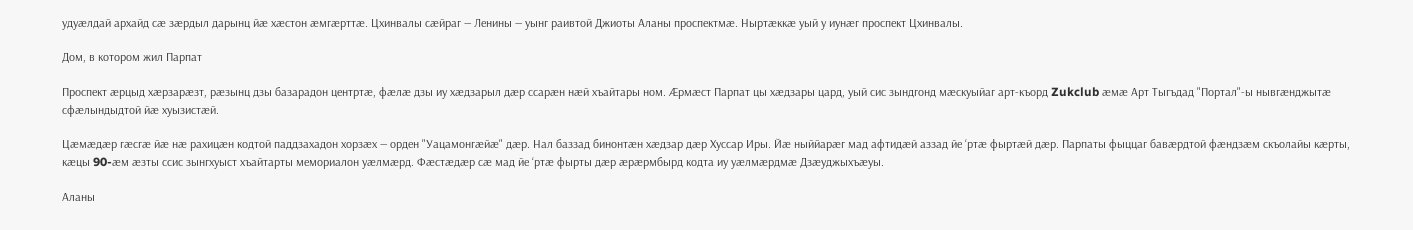удуæлдай архайд сæ зæрдыл дарынц йӕ хæстон æмгæрттæ. Цхинвалы сæйраг — Ленины — уынг раивтой Джиоты Аланы проспектмæ. Ныртӕккӕ уый у иунӕг проспект Цхинвалы.

Дом, в котором жил Парпат

Проспект æрцыд хæрзарæзт, рæзынц дзы базарадон центртæ, фæлæ дзы иу хæдзарыл дæр ссарæн нæй хъайтары ном. Ӕрмӕст Парпат цы хæдзары цард, уый сис зындгонд мæскуыйаг арт-къорд Zukclub ӕмӕ Арт Тыгъдад "Портал"-ы нывгӕнджытӕ сфæлындыдтой йæ хуызистæй.

Цæмæдæр гæсгæ йӕ нӕ рахицӕн кодтой паддзахадон хорзæх — орден "Уацамонгæйæ" дӕр. Нал баззад бинонтæн хæдзар дæр Хуссар Иры. Йæ ныййарæг мад афтидӕй аззад йе ‘ртæ фыртæй дæр. Парпаты фыццаг бавæрдтой фæндзæм скъолайы кæрты, кæцы 90-æм æзты ссис зынгхуыст хъайтарты мемориалон уæлмæрд. Фæстæдæр сӕ мад йе ‘ртæ фырты дӕр æрæрмбырд кодта иу уæлмæрдмæ Дзæуджыхъæуы.

Аланы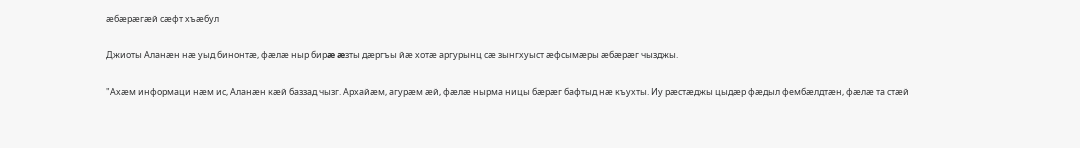æбæрæгæй сæфт хъӕбул

Джиоты Аланæн нæ уыд бинонтæ, фæлæ ныр бирæ æзты дæргъы йæ хотæ аргурынц сæ зынгхуыст æфсымæры æбæрæг чызджы.

"Ахæм информаци нæм ис, Аланӕн кӕй баззад чызг. Архайæм, агурæм æй, фæлæ нырма ницы бæрæг бафтыд нӕ къухты. Иу рæстæджы цыдæр фæдыл фембæлдтæн, фæлæ та стæй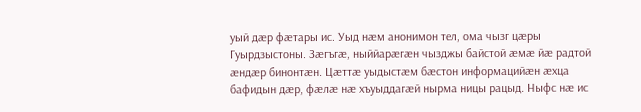уый дæр фæтары ис. Уыд нæм анонимон тел, ома чызг цæры Гуырдзыстоны. Зӕгъгӕ, ныййарæгæн чызджы байстой æмæ йæ радтой ӕндӕр бинонтæн. Цæттæ уыдыстæм бæстон информацийæн ӕхца бафидын дӕр, фæлæ нæ хъуыддагæй нырма ницы рацыд. Ныфс нæ ис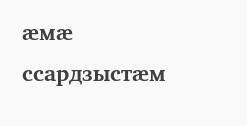ӕмæ ссардзыстæм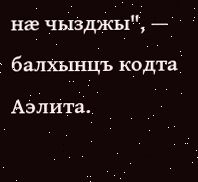нæ чызджы", — балхынцъ кодта Аэлита.